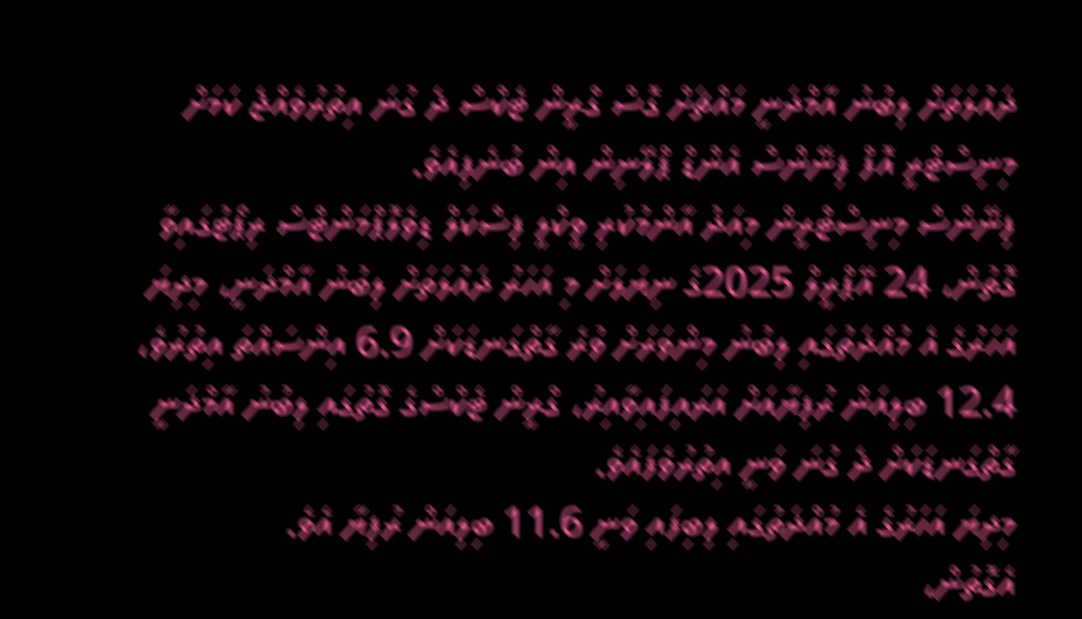ދައުލަތަށް ލިބުނު އާމްދަނީ މައްޗަށް ގޮސް ގްރީން ޓެކްސް ދެ ގުނަ އިތުރުވެއްޖެ ކަމަށް މިނިސްޓްރީ އޮފް ފިނޭންސް އެންޑް ޕްލޭނިން އިން ބުނެފިއެވެ.
ފިނޭންސް މިނިސްޓްރީން މިއަދު އާންމުކުރި ވީކްލީ ފިސްކަލް ޑިވެލޮޕްމަންޓްސް ރިޕޯޓުގައިވާ ގޮތުން، 24 އޭޕްރީލް 2025ގެ ނިޔަލަށް މި އަހަރު ދައުލަތަށް ލިބުނު އާމްދަނީ، މިދިޔަ އަހަރުގެ އެ މުއްދަތުގައި ލިބުނު މިންވަރަށް ވުރެ ގާތްގަނޑަކަށް 6.9 އިންސައްތަ އިތުރުވެ، 12.4 ބިލިއަން ރުފިޔާއަށް އަރައިފައިވާއިރު، ގްރީން ޓެކްސްގެ ގޮތުގައި ލިބުނު އާމްދަނީ ގާތްގަނޑަކަށް ދެ ގުނަ ވަނީ އިތުރުވެފައެވެ.
މިދިޔަ އަހަރުގެ އެ މުއްދަތުގައި ލިބިފައި ވަނީ 11.6 ބިލިއަން ރުފިޔާ އެވެ.
އެގޮތުން،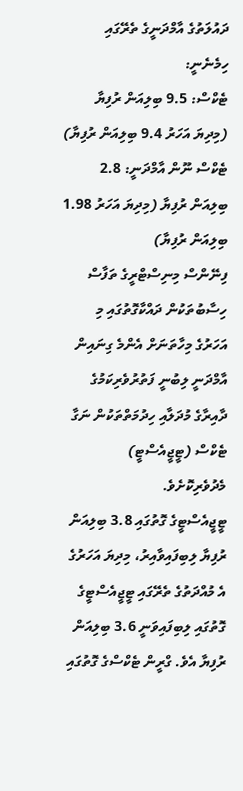ދައުލަތުގެ އާމްދަނީގެ ތެރޭގައި ހިމެނެނީ:
ޓެކްސް: 9.5 ބިލިއަން ރުފިޔާ (މިދިޔަ އަހަރު 9.4 ބިލިއަން ރުފިޔާ)
ޓެކްސް ނޫން އާމްދަނީ: 2.8 ބިލިއަން ރުފިޔާ (މިދިޔަ އަހަރު 1.98 ބިލިއަން ރުފިޔާ)
ފިނޭންސް މިނިސްޓްރީގެ ތަފާސް ހިސާބުތަކުން ދައްކާގޮތުގައި މި އަހަރުގެ މިހާތަނަށް އެންމެ ގިނައިން އާމްދަނީ ލިބުނީ ފަތުރުވެރިކަމުގެ ދާއިރާގެ މުދަލާއި ހިދުމަތްތަކުން ނަގާ ޓެކްސް (ޓީޖީއެސްޓީ) މެދުވެރިކޮށެވެ.
ޓީޖީއެސްޓީގެ ގޮތުގައި 3.8 ބިލިއަން ރުފިޔާ ލިބިފައިވާއިރު، މިދިޔަ އަހަރުގެ އެ މުއްދަތުގެ ތެރޭގައި ޓީޖީއެސްޓީގެ ގޮތުގައި ލިބިފައިވަނީ 3.6 ބިލިއަން ރުފިޔާ އެވެ. ގްރީން ޓެކްސްގެ ގޮތުގައި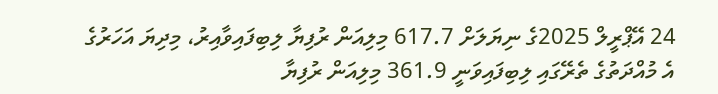24 އޭޕްރީލް 2025ގެ ނިޔަލަށް 617.7 މިލިއަން ރުފިޔާ ލިބިފައިވާއިރު، މިދިޔަ އަހަރުގެ އެ މުއްދަތުގެ ތެރޭގައި ލިބިފައިވަނީ 361.9 މިލިއަން ރުފިޔާ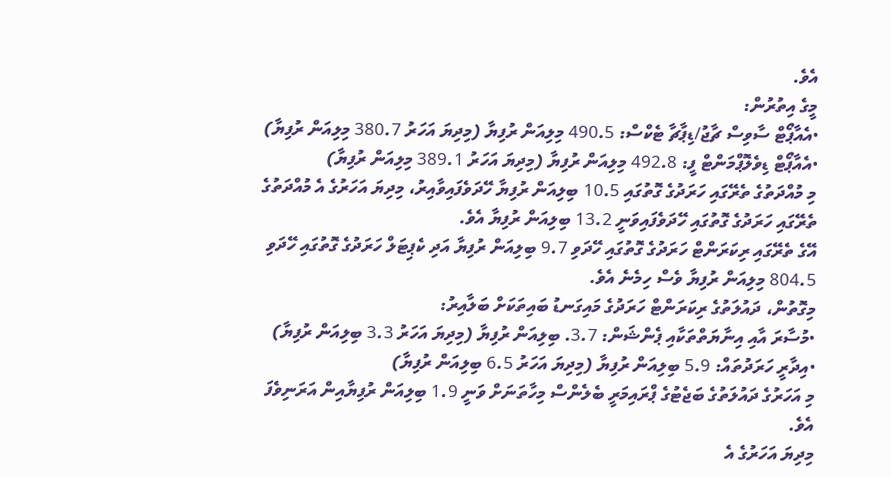އެވެ.
މީގެ އިތުރުން:
•އެއާޕޯޓް ސާވިސް ޗާޖު/ޑިޕާޗާ ޓެކްސް: 490.5 މިލިއަން ރުފިޔާ (މިދިޔަ އަހަރު 380.7 މިލިއަން ރުފިޔާ)
•އެއާޕޯޓް ޑިވެލޮޕްމަންޓް ފީ: 492.8 މިލިއަން ރުފިޔާ (މިދިޔަ އަހަރު 389.1 މިލިއަން ރުފިޔާ)
މި މުއްދަތުގެ ތެރޭގައި ހަރަދުގެ ގޮތުގައި 10.5 ބިލިއަން ރުފިޔާ ހޭދަވެފައިވާއިރު، މިދިޔަ އަހަރުގެ އެ މުއްދަތުގެ ތެރޭގައި ހަރަދުގެ ގޮތުގައި ހޭދަވެފައިވަނީ 13.2 ބިލިއަން ރުފިޔާ އެވެ.
އޭގެ ތެރޭގައި ރިކަރަންޓް ހަރަދުގެ ގޮތުގައި ހޭދަވި 9.7 ބިލިއަން ރުފިޔާ އަދި ކެޕިޓަލް ހަރަދުގެ ގޮތުގައި ހޭދަވި 804.5 މިލިއަން ރުފިޔާ ވެސް ހިމެނެ އެވެ.
މިގޮތުން، ދައުލަތުގެ ރިކަރަންޓް ހަރަދުގެ މައިގަނޑު ބައިތަކަށް ބަލާއިރު:
•މުސާރަ އާއި އިނާޔަތްތަކާއި ޕެންޝަން: 3.7. ބިލިއަން ރުފިޔާ (މިދިޔަ އަހަރު 3.3 ބިލިއަން ރުފިޔާ)
•އިދާރީ ހަރަދުތައް: 5.9 ބިލިއަން ރުފިޔާ (މިދިޔަ އަހަރު 6.5 ބިލިއަން ރުފިޔާ)
މި އަހަރުގެ ދައުލަތުގެ ބަޖެޓުގެ ޕްރައިމަރީ ބެލެންސް މިހާތަނަށް ވަނީ 1.9 ބިލިއަން ރުފިޔާއިން އަރަނިވެފަ އެވެ.
މިދިޔަ އަހަރުގެ އެ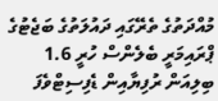މުއްދަތުގެ ތެރޭގައި ދައުލަތުގެ ބަޖެޓުގެ ޕްރައިމަރީ ބެލެންސް ހުރީ 1.6 ބިލިއަން ރުފިޔާއިން ޑެފިސިޓްވެފަ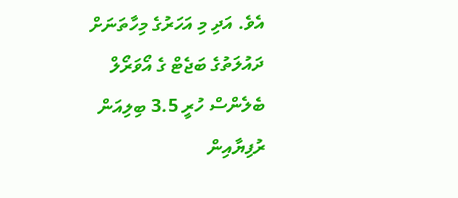އެވެ. އަދި މި އަހަރުގެ މިހާތަނަށް ދައުލަތުގެ ބަޖެޓް ގެ އޯވަރޯލް ބެލެންސް ހުރީ 3.5 ބިލިއަން ރުފިޔާއިން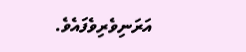އަރަނިވެރިވެފައެވެ.